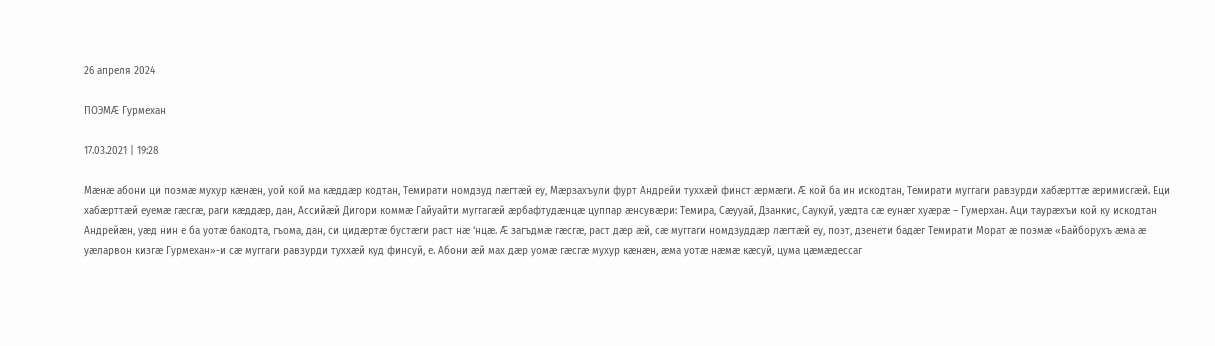26 апреля 2024

ПОЭМӔ Гурмехан

17.03.2021 | 19:28

Мӕнӕ абони ци поэмӕ мухур кӕнӕн, уой кой ма кӕддӕр кодтан, Темирати номдзуд лӕгтӕй еу, Мӕрзахъули фурт Андрейи туххӕй финст ӕрмӕги. Ӕ кой ба ин искодтан, Темирати муггаги равзурди хабӕрттӕ ӕримисгӕй. Еци хабӕрттӕй еуемӕ гӕсгӕ, раги кӕддӕр, дан, Ассийӕй Дигори коммӕ Гайуайти муггагӕй ӕрбафтудӕнцӕ цуппар ӕнсувӕри: Темира, Сӕууай, Дзанкис, Саукуй, уӕдта сӕ еунӕг хуӕрӕ – Гумерхан. Аци таурӕхъи кой ку искодтан Андрейӕн, уӕд нин е ба уотӕ бакодта, гъома, дан, си цидӕртӕ бустӕги раст нӕ ‘нцӕ. Ӕ загъдмӕ гӕсгӕ, раст дӕр ӕй, сӕ муггаги номдзуддӕр лӕгтӕй еу, поэт, дзенети бадӕг Темирати Морат ӕ поэмӕ «Байборухъ ӕма ӕ уӕларвон кизгӕ Гурмехан»-и сӕ муггаги равзурди туххӕй куд финсуй, е. Абони ӕй мах дӕр уомӕ гӕсгӕ мухур кӕнӕн, ӕма уотӕ нӕмӕ кӕсуй, цума цӕмӕдессаг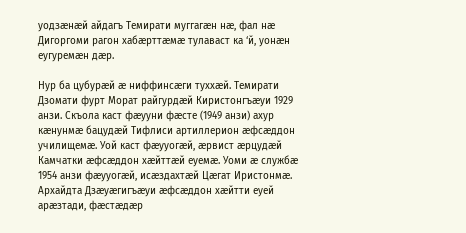уодзӕнӕй айдагъ Темирати муггагӕн нӕ, фал нӕ Дигоргоми рагон хабӕрттӕмӕ тулаваст ка ‘й, уонӕн еугуремӕн дӕр.

Нур ба цубурӕй ӕ ниффинсӕги туххӕй. Темирати Дзомати фурт Морат райгурдӕй Киристонгъӕуи 1929 анзи. Скъола каст фӕууни фӕсте (1949 анзи) ахур кӕнунмӕ бацудӕй Тифлиси артиллерион ӕфсӕддон училищемӕ. Уой каст фӕууогӕй, ӕрвист ӕрцудӕй Камчатки ӕфсӕддон хӕйттӕй еуемӕ. Уоми ӕ службӕ 1954 анзи фӕууогӕй, исӕздахтӕй Цӕгат Иристонмӕ. Архайдта Дзӕуӕгигъӕуи ӕфсӕддон хӕйтти еуей арӕзтади, фӕстӕдӕр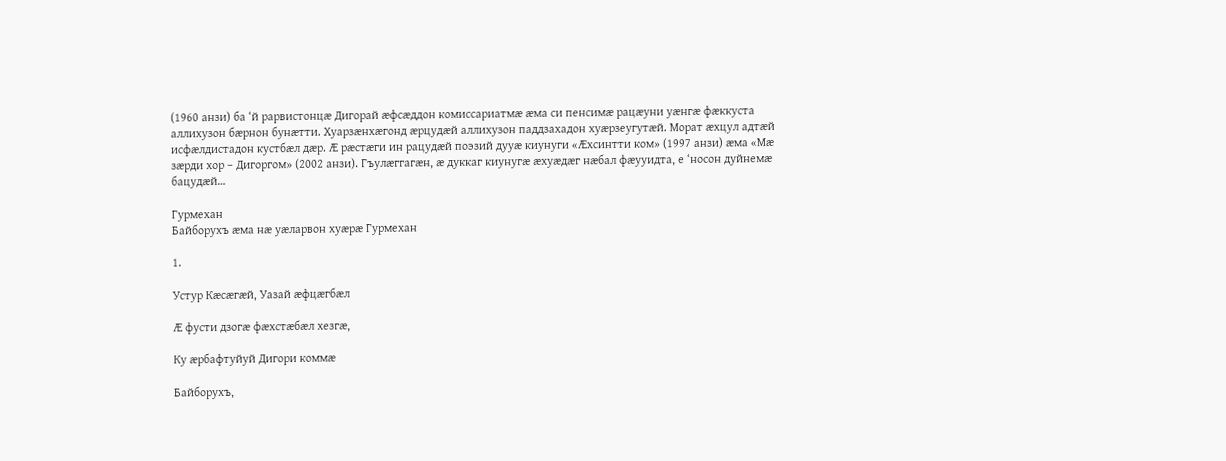(1960 анзи) ба ‘й рарвистонцӕ Дигорай ӕфсӕддон комиссариатмӕ ӕма си пенсимӕ рацӕуни уӕнгӕ фӕккуста аллихузон бӕрнон бунӕтти. Хуарзӕнхӕгонд ӕрцудӕй аллихузон паддзахадон хуӕрзеугутӕй. Морат ӕхцул адтӕй исфӕлдистадон кустбӕл дӕр. Ӕ рӕстӕги ин рацудӕй поэзий дууӕ киунуги «Ӕхсинтти ком» (1997 анзи) ӕма «Мӕ зӕрди хор – Дигоргом» (2002 анзи). Гъулӕггагӕн, ӕ дуккаг киунугӕ ӕхуӕдӕг нӕбал фӕууидта, е ‘носон дуйнемӕ бацудӕй…

Гурмехан
Байборухъ æма нæ уæларвон хуæрæ Гурмехан

1.

Устур Кӕсӕгӕй, Уазай ӕфцӕгбӕл

Ӕ фусти дзогӕ фӕхстӕбӕл хезгӕ,

Ку ӕрбафтуйуй Дигори коммӕ

Байборухъ,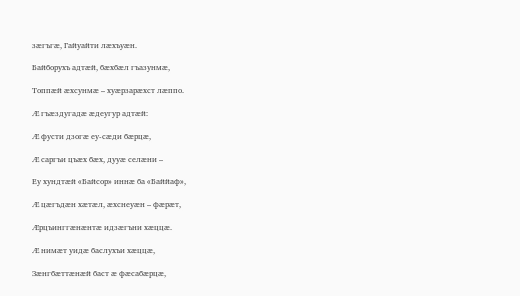зӕгъгӕ, Гайуайти лӕхъуӕн.

Байборухъ адтӕй, бӕхбӕл гъазунмӕ,

Топпӕй ӕхсунмӕ – хуӕрзарӕхст лӕппо.

Ӕ гъӕздугадӕ ӕдеугур адтӕй:

Ӕ фусти дзогӕ еу-сӕди бӕрцӕ,

Ӕ саргъи цъӕх бӕх, дууӕ селӕни –

Еу хундтӕй «Байсор» иннӕ ба «Баййаф»,

Ӕ цӕгъдӕн хӕтӕл, ӕхснеуӕн – фӕрӕт,

Ӕрцъинггӕнӕнтӕ идзӕгъни хӕццӕ.

Ӕ нимӕт уидӕ баслухъи хӕццӕ,

Зӕнгбӕттӕнӕй баст ӕ фӕсабӕрцӕ,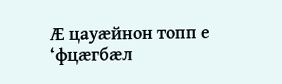Ӕ цауӕйнон топп е ‘фцӕгбӕл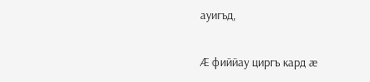ауигъд,

Ӕ фиййау циргъ кард ӕ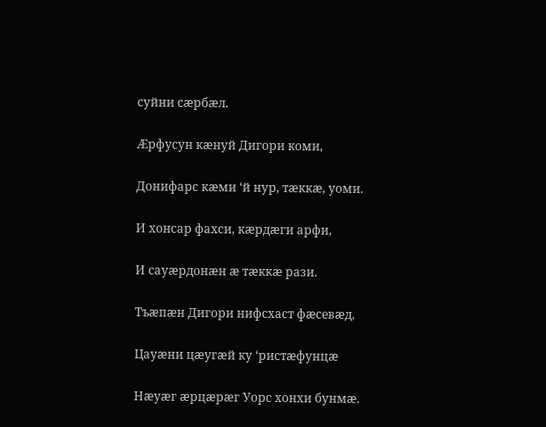суйни сӕрбӕл.

Ӕрфусун кӕнуй Дигори коми,

Донифарс кӕми ‘й нур, тӕккӕ, уоми.

И хонсар фахси, кӕрдӕги арфи,

И сауӕрдонӕн ӕ тӕккӕ рази.

Тъӕпӕн Дигори нифсхаст фӕсевӕд,

Цауӕни цӕугӕй ку ‘ристӕфунцӕ

Нӕуӕг ӕрцӕрӕг Уорс хонхи бунмӕ.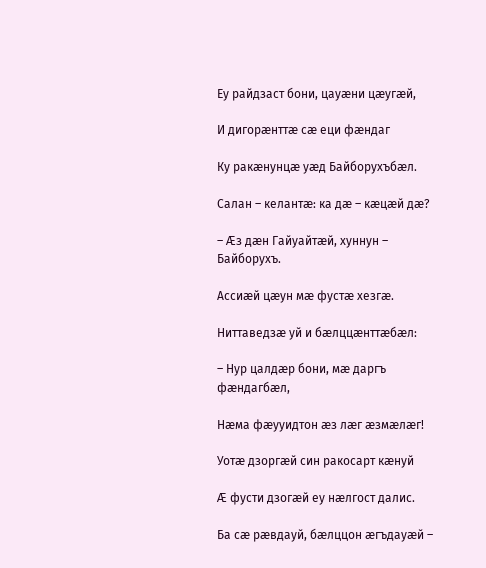Еу райдзаст бони, цауӕни цӕугӕй,

И дигорӕнттӕ сӕ еци фӕндаг

Ку ракӕнунцӕ уӕд Байборухъбӕл.

Салан – келантӕ: ка дӕ – кӕцӕй дӕ?

– Ӕз дӕн Гайуайтӕй, хуннун – Байборухъ.

Ассиӕй цӕун мӕ фустӕ хезгӕ.

Ниттаведзӕ уй и бӕлццӕнттӕбӕл:

– Нур цалдӕр бони, мӕ даргъ фӕндагбӕл,

Нӕма фӕууидтон ӕз лӕг ӕзмӕлӕг!

Уотӕ дзоргӕй син ракосарт кӕнуй

Ӕ фусти дзогӕй еу нӕлгост далис.

Ба сӕ рӕвдауй, бӕлццон ӕгъдауӕй –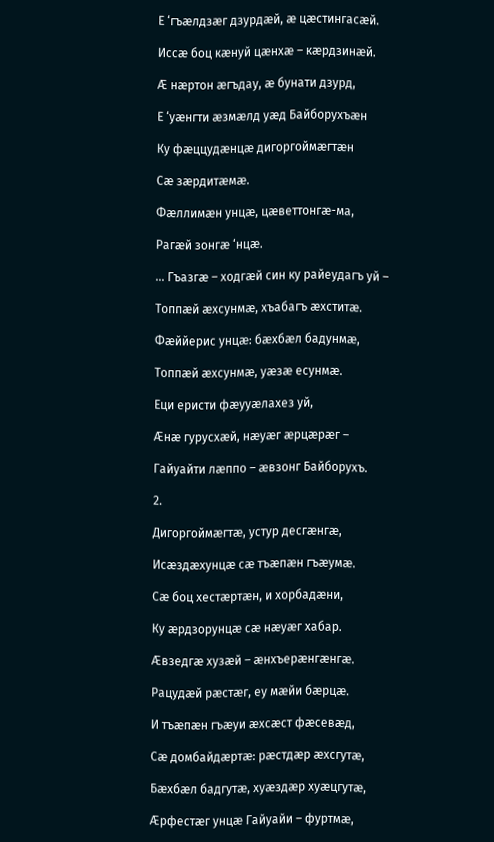Е ‘гъӕлдзӕг дзурдӕй, ӕ цӕстингасӕй.

Иссӕ боц кӕнуй цӕнхӕ – кӕрдзинӕй.

Ӕ нӕртон ӕгъдау, ӕ бунати дзурд,

Е ‘уӕнгти ӕзмӕлд уӕд Байборухъӕн

Ку фӕццудӕнцӕ дигоргоймӕгтӕн

Сӕ зӕрдитӕмӕ.

Фӕллимӕн унцӕ, цӕветтонгӕ-ма,

Рагӕй зонгӕ ‘нцӕ.

… Гъазгӕ – ходгӕй син ку райеудагъ уй –

Топпӕй ӕхсунмӕ, хъабагъ ӕхститӕ.

Фӕййерис унцӕ: бӕхбӕл бадунмӕ,

Топпӕй ӕхсунмӕ, уӕзӕ есунмӕ.

Еци еристи фӕууӕлахез уй,

Ӕнӕ гурусхӕй, нӕуӕг ӕрцӕрӕг –

Гайуайти лӕппо – ӕвзонг Байборухъ.

2.

Дигоргоймӕгтӕ, устур десгӕнгӕ,

Исӕздӕхунцӕ сӕ тъӕпӕн гъӕумӕ.

Сӕ боц хестӕртӕн, и хорбадӕни,

Ку ӕрдзорунцӕ сӕ нӕуӕг хабар.

Ӕвзедгӕ хузӕй – ӕнхъерӕнгӕнгӕ.

Рацудӕй рӕстӕг, еу мӕйи бӕрцӕ.

И тъӕпӕн гъӕуи ӕхсӕст фӕсевӕд,

Сӕ домбайдӕртӕ: рӕстдӕр ӕхсгутӕ,

Бӕхбӕл бадгутӕ, хуӕздӕр хуӕцгутӕ,

Ӕрфестӕг унцӕ Гайуайи – фуртмӕ,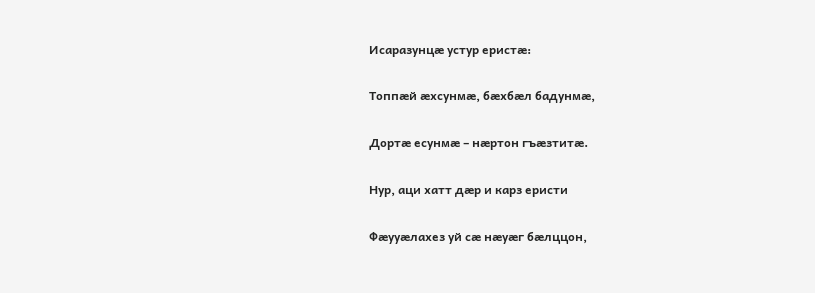Исаразунцӕ устур еристӕ:

Топпӕй ӕхсунмӕ, бӕхбӕл бадунмӕ,

Дортӕ есунмӕ – нӕртон гъӕзтитӕ.

Нур, аци хатт дӕр и карз еристи

Фӕууӕлахез уй сӕ нӕуӕг бӕлццон,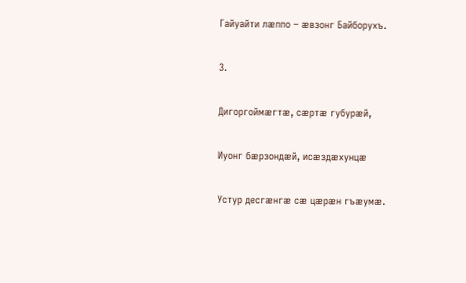Гайуайти лӕппо – ӕвзонг Байборухъ.

3.

Дигоргоймӕгтӕ, сӕртӕ губурӕй,

Иуонг бӕрзондӕй, исӕздӕхунцӕ

Устур десгӕнгӕ сӕ цӕрӕн гъӕумӕ.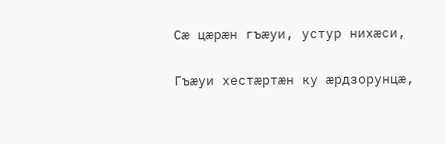Сӕ цӕрӕн гъӕуи, устур нихӕси,

Гъӕуи хестӕртӕн ку ӕрдзорунцӕ,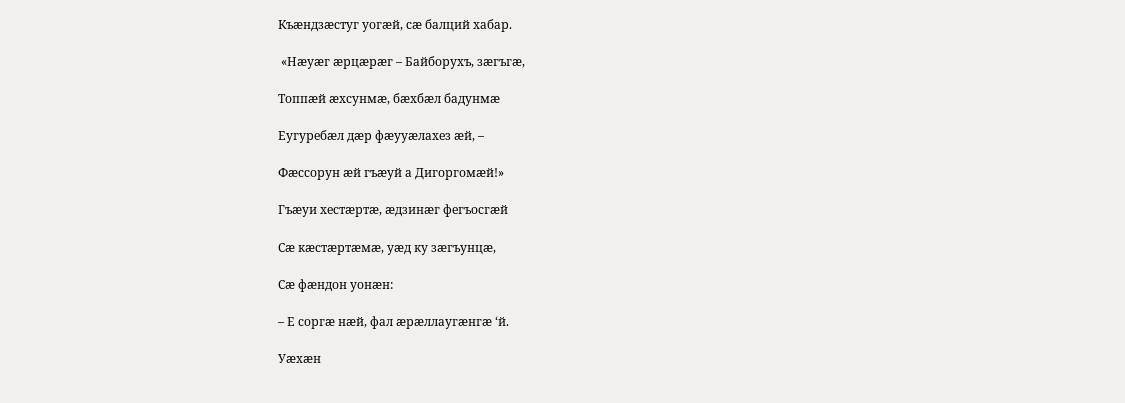Къӕндзӕстуг уогӕй, сӕ балций хабар.

 «Нӕуӕг ӕрцӕрӕг – Байборухъ, зӕгъгӕ,

Топпӕй ӕхсунмӕ, бӕхбӕл бадунмӕ

Еугуребӕл дӕр фӕууӕлахез ӕй, –

Фӕссорун ӕй гъӕуй а Дигоргомӕй!»

Гъӕуи хестӕртӕ, ӕдзинӕг фегъосгӕй

Сӕ кӕстӕртӕмӕ, уӕд ку зӕгъунцӕ,

Сӕ фӕндон уонӕн:

– Е соргӕ нӕй, фал ӕрӕллаугӕнгӕ ‘й.

Уӕхӕн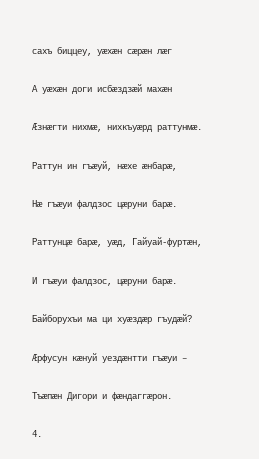сахъ биццеу, уӕхӕн сӕрӕн лӕг

А уӕхӕн доги исбӕздзӕй махӕн

Ӕзнӕгти нихмӕ, нихкъуӕрд раттунмӕ.

Раттун ин гъӕуй, нӕхе ӕнбарӕ,

Нӕ гъӕуи фалдзос цӕруни барӕ.

Раттунцӕ барӕ, уӕд, Гайуай-фуртӕн,

И гъӕуи фалдзос, цӕруни барӕ.

Байборухъи ма ци хуӕздӕр гъудӕй?

Ӕрфусун кӕнуй уездӕнтти гъӕуи –

Тъӕпӕн Дигори и фӕндаггӕрон.

4.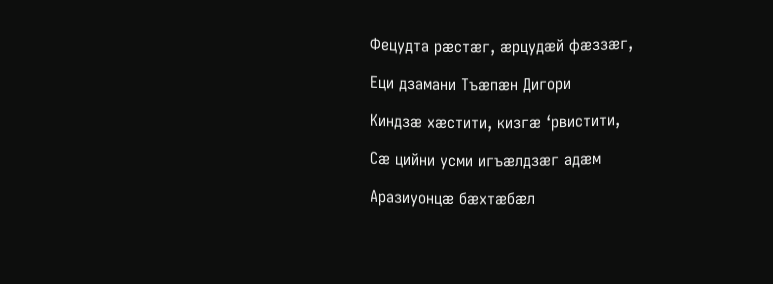Фецудта рӕстӕг, ӕрцудӕй фӕззӕг,

Еци дзамани Тъӕпӕн Дигори

Киндзӕ хӕстити, кизгӕ ‘рвистити,

Сӕ цийни усми игъӕлдзӕг адӕм

Аразиуонцӕ бӕхтӕбӕл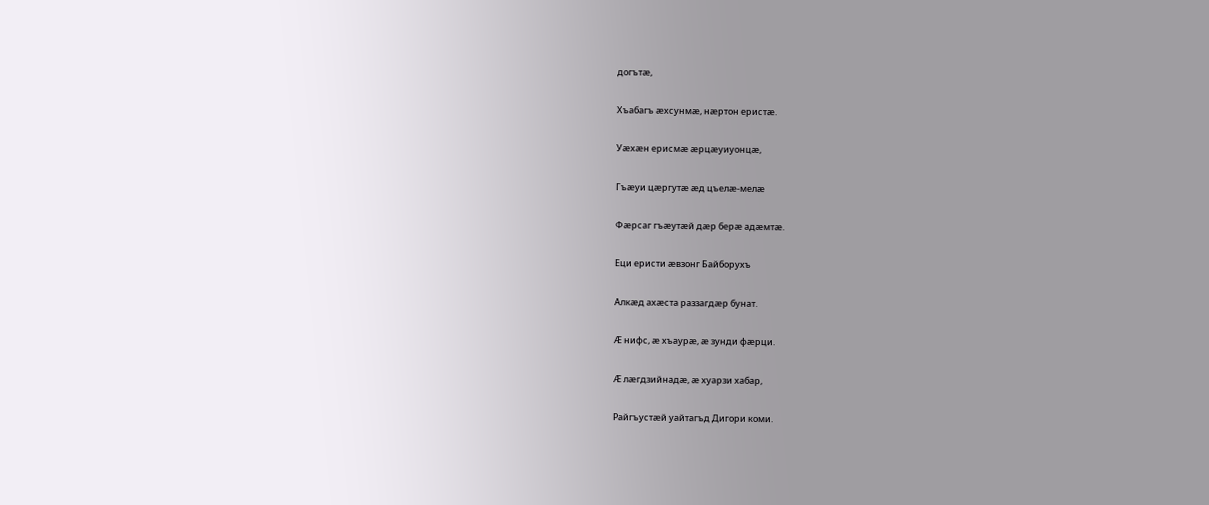догътӕ,

Хъабагъ ӕхсунмӕ, нӕртон еристӕ.

Уӕхӕн ерисмӕ ӕрцӕуиуонцӕ,

Гъӕуи цӕргутӕ ӕд цъелӕ-мелӕ

Фӕрсаг гъӕутӕй дӕр берӕ адӕмтӕ.

Еци еристи ӕвзонг Байборухъ

Алкӕд ахӕста раззагдӕр бунат.

Ӕ нифс, ӕ хъаурӕ, ӕ зунди фӕрци.

Ӕ лӕгдзийнадӕ, ӕ хуарзи хабар,

Райгъустӕй уайтагъд Дигори коми.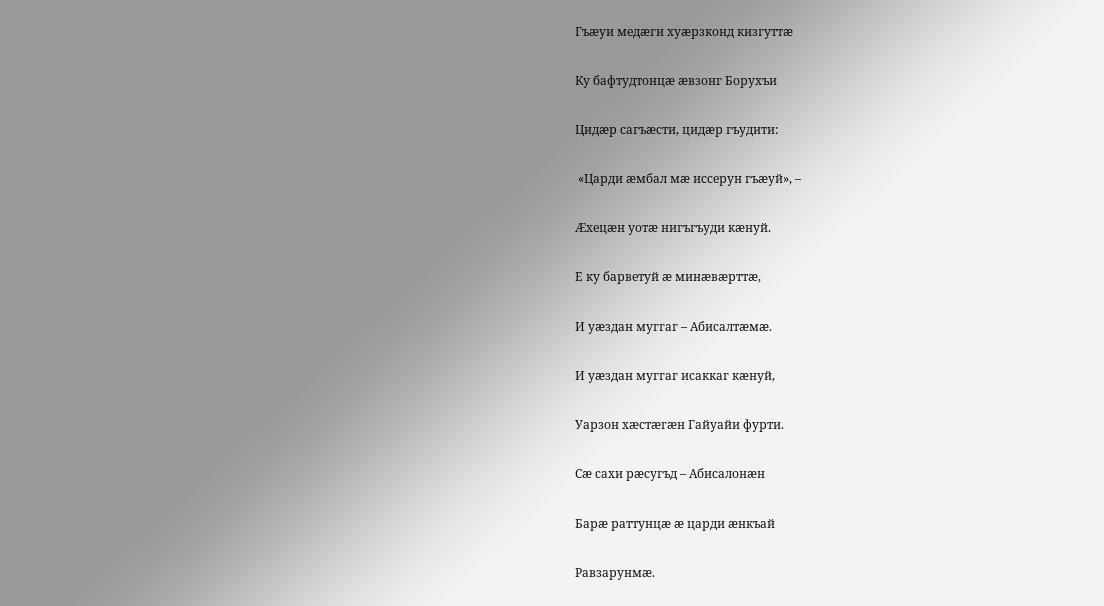Гъӕуи медӕги хуӕрзконд кизгуттӕ

Ку бафтудтонцӕ ӕвзонг Борухъи

Цидӕр сагъӕсти, цидӕр гъудити:

 «Царди ӕмбал мӕ иссерун гъӕуй», –

Ӕхецӕн уотӕ нигъгъуди кӕнуй.

Е ку барветуй ӕ минӕвӕрттӕ,

И уӕздан муггаг – Абисалтӕмӕ.

И уӕздан муггаг исаккаг кӕнуй,

Уарзон хӕстӕгӕн Гайуайи фурти.

Сӕ сахи рӕсугъд – Абисалонӕн

Барӕ раттунцӕ ӕ царди ӕнкъай

Равзарунмӕ.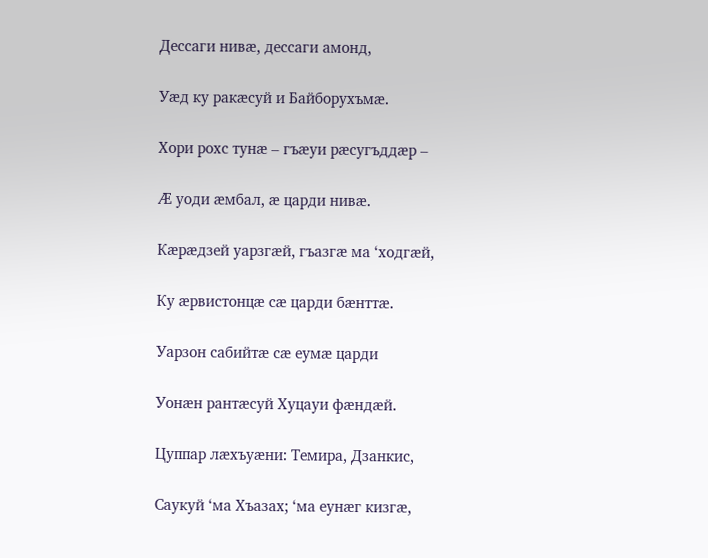Дессаги нивӕ, дессаги амонд,

Уӕд ку ракӕсуй и Байборухъмӕ.

Хори рохс тунӕ – гъӕуи рӕсугъддӕр –

Ӕ уоди ӕмбал, ӕ царди нивӕ.

Кӕрӕдзей уарзгӕй, гъазгӕ ма ‘ходгӕй,

Ку ӕрвистонцӕ сӕ царди бӕнттӕ.

Уарзон сабийтӕ сӕ еумӕ царди

Уонӕн рантӕсуй Хуцауи фӕндӕй.

Цуппар лӕхъуӕни: Темира, Дзанкис,

Саукуй ‘ма Хъазах; ‘ма еунӕг кизгӕ,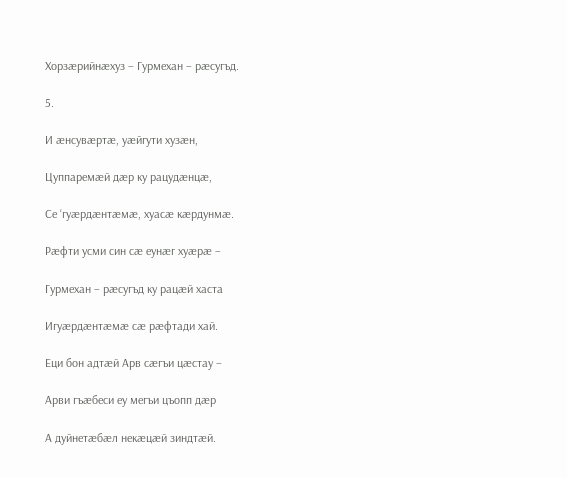Хорзӕрийнӕхуз – Гурмехан – рӕсугъд.

5.

И ӕнсувӕртӕ, уӕйгути хузӕн,

Цуппаремӕй дӕр ку рацудӕнцӕ,

Се ‘гуӕрдӕнтӕмӕ, хуасӕ кӕрдунмӕ.

Рӕфти уcми син сӕ еунӕг хуӕрӕ –

Гурмехан – рӕсугъд ку рацӕй хаста

Игуӕрдӕнтӕмӕ сӕ рӕфтади хай.

Еци бон адтӕй Арв сӕгъи цӕстау –

Арви гъӕбеси еу мегъи цъопп дӕр

А дуйнетӕбӕл некӕцӕй зиндтӕй.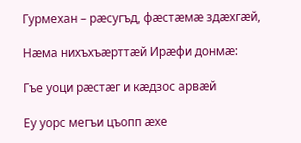Гурмехан – рӕсугъд, фӕстӕмӕ здӕхгӕй,

Нӕма нихъхъӕрттӕй Ирӕфи донмӕ:

Гъе уоци рӕстӕг и кӕдзос арвӕй

Еу уорс мегъи цъопп ӕхе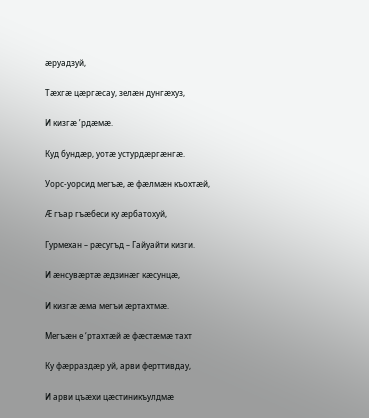ӕруадзуй,

Тӕхгӕ цӕргӕсау, зелӕн дунгӕхуз,

И кизгӕ ’рдӕмӕ.

Куд бундӕр, уотӕ устурдӕргӕнгӕ.

Уорс-уорсид мегъӕ, ӕ фӕлмӕн къохтӕй,

Ӕ гъар гъӕбеси ку ӕрбатохуй,

Гурмехан – рӕсугъд – Гайуайти кизги.

И ӕнсувӕртӕ ӕдзинӕг кӕсунцӕ,

И кизгӕ ӕма мегъи ӕртахтмӕ.

Мегъӕн е ‘ртахтӕй ӕ фӕстӕмӕ тахт

Ку фӕрраздӕр уй, арви ферттивдау,

И арви цъӕхи цӕстиникъулдмӕ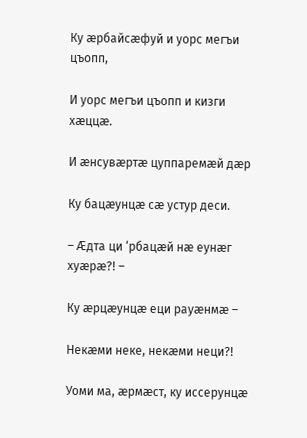Ку ӕрбайсӕфуй и уорс мегъи цъопп,

И уорс мегъи цъопп и кизги хӕццӕ.

И ӕнсувӕртӕ цуппаремӕй дӕр

Ку бацӕунцӕ сӕ устур деси.

– Ӕдта ци ‘рбацӕй нӕ еунӕг хуӕрӕ?! –

Ку ӕрцӕунцӕ еци рауӕнмӕ –

Некӕми неке, некӕми неци?!

Уоми ма, ӕрмӕст, ку иссерунцӕ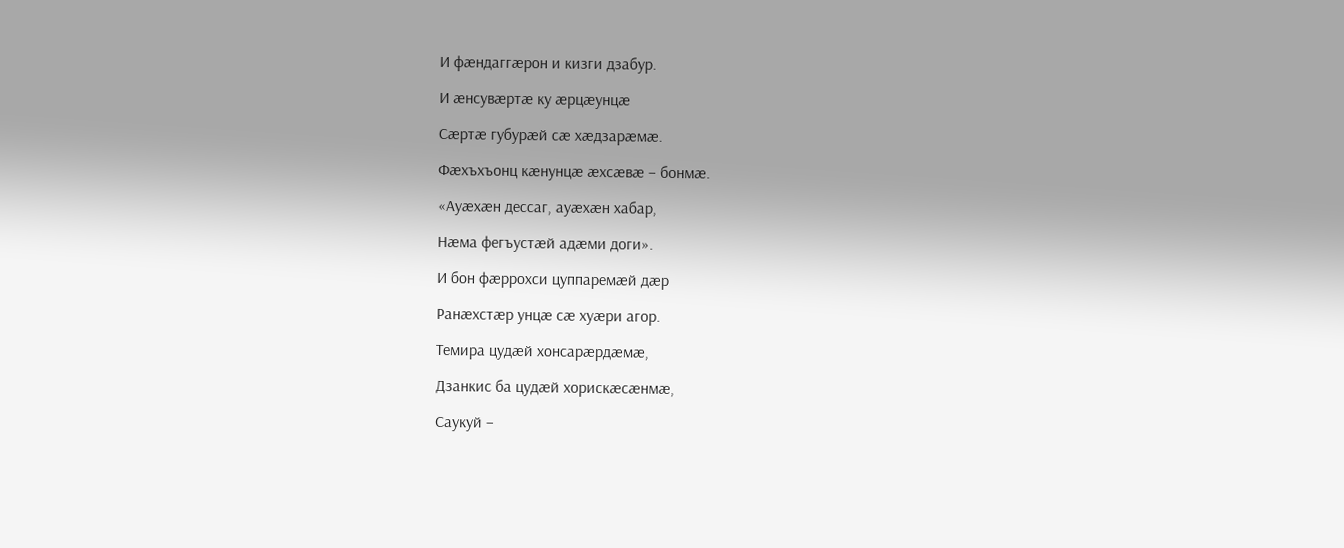И фӕндаггӕрон и кизги дзабур.

И ӕнсувӕртӕ ку ӕрцӕунцӕ

Сӕртӕ губурӕй сӕ хӕдзарӕмӕ.

Фӕхъхъонц кӕнунцӕ ӕхсӕвӕ – бонмӕ.

«Ауӕхӕн дессаг, ауӕхӕн хабар,

Нӕма фегъустӕй адӕми доги».

И бон фӕррохси цуппаремӕй дӕр

Ранӕхстӕр унцӕ сӕ хуӕри агор.

Темира цудӕй хонсарӕрдӕмӕ,

Дзанкис ба цудӕй хорискӕсӕнмӕ,

Саукуй –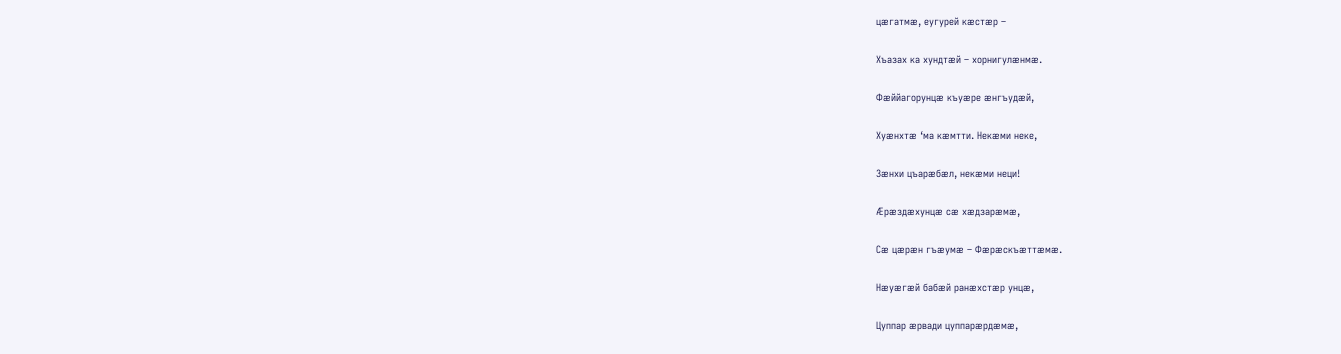цӕгатмӕ, еугурей кӕстӕр –

Хъазах ка хундтӕй – хорнигулӕнмӕ.

Фӕййагорунцӕ къуӕре ӕнгъудӕй,

Хуӕнхтӕ ‘ма кӕмтти. Некӕми неке,

Зӕнхи цъарӕбӕл, некӕми неци!

Ӕрӕздӕхунцӕ сӕ хӕдзарӕмӕ,

Сӕ цӕрӕн гъӕумӕ – Фӕрӕскъӕттӕмӕ.

Нӕуӕгӕй бабӕй ранӕхстӕр унцӕ,

Цуппар ӕрвади цуппарӕрдӕмӕ,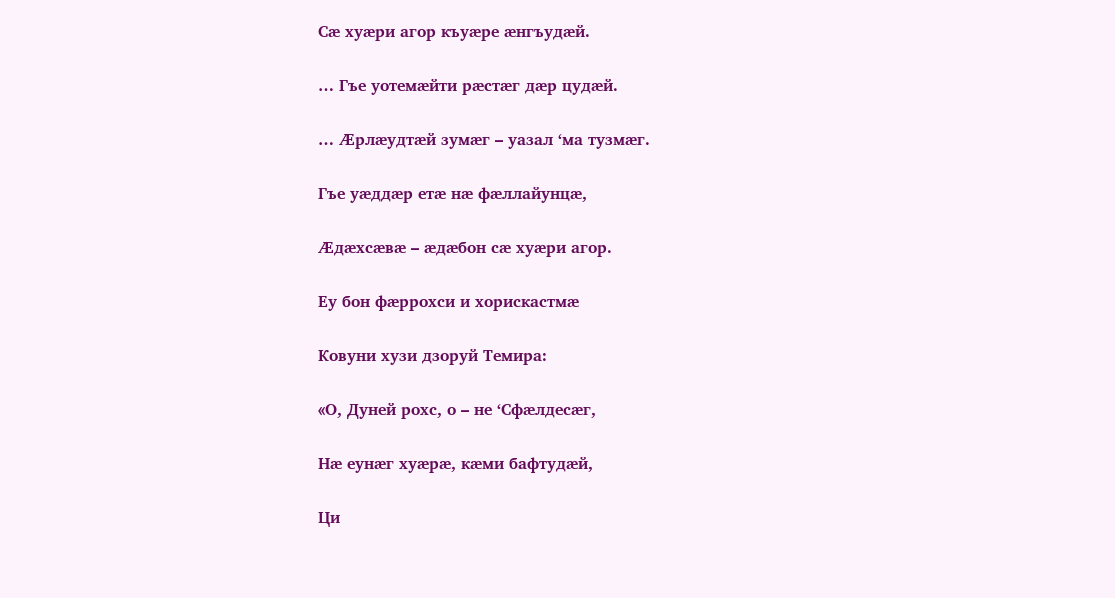Сӕ хуӕри агор къуӕре ӕнгъудӕй.

… Гъе уотемӕйти рӕстӕг дӕр цудӕй.

… Ӕрлӕудтӕй зумӕг – уазал ‘ма тузмӕг.

Гъе уӕддӕр етӕ нӕ фӕллайунцӕ,

Ӕдӕхсӕвӕ – ӕдӕбон сӕ хуӕри агор.

Еу бон фӕррохси и хорискастмӕ

Ковуни хузи дзоруй Темира:

«О, Дуней рохс, о – не ‘Сфӕлдесӕг,

Нӕ еунӕг хуӕрӕ, кӕми бафтудӕй,

Ци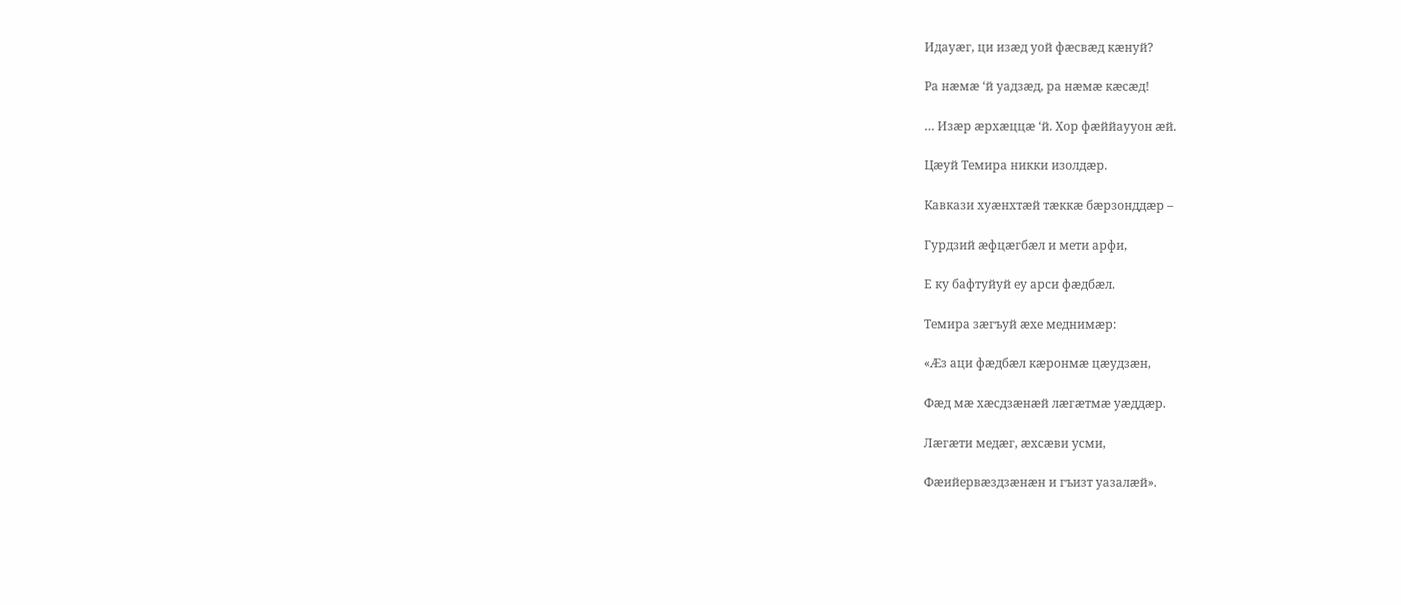Идауӕг, ци изӕд уой фӕсвӕд кӕнуй?

Ра нӕмӕ ‘й уадзӕд, ра нӕмӕ кӕсӕд!

… Изӕр ӕрхӕццӕ ‘й. Хор фӕййаууон ӕй.

Цӕуй Темира никки изолдӕр.

Кавкази хуӕнхтӕй тӕккӕ бӕрзонддӕр –

Гурдзий ӕфцӕгбӕл и мети арфи,

Е ку бафтуйуй еу арси фӕдбӕл.

Темира зӕгъуй ӕхе меднимӕр:

«Ӕз аци фӕдбӕл кӕронмӕ цӕудзӕн,

Фӕд мӕ хӕсдзӕнӕй лӕгӕтмӕ уӕддӕр.

Лӕгӕти медӕг, ӕхсӕви усми,

Фӕийервӕздзӕнӕн и гъизт уазалӕй».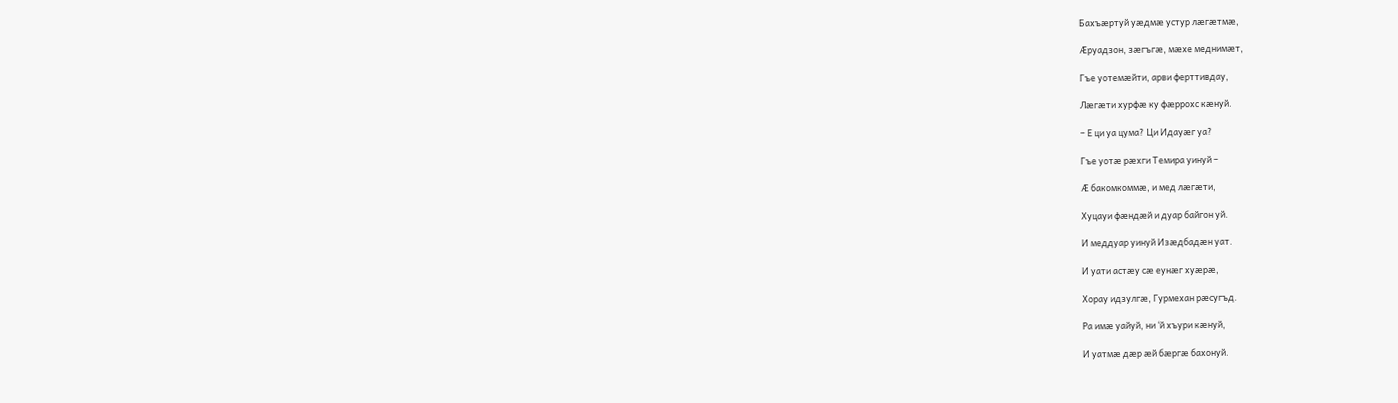Бахъӕртуй уӕдмӕ устур лӕгӕтмӕ,

Ӕруадзон, зӕгъгӕ, мӕхе меднимӕт,

Гъе уотемӕйти, арви ферттивдау,

Лӕгӕти хурфӕ ку фӕррохс кӕнуй.

– Е ци уа цума? Ци Идауӕг уа?

Гъе уотӕ рӕхги Темира уинуй –

Ӕ бакомкоммӕ, и мед лӕгӕти,

Хуцауи фӕндӕй и дуар байгон уй.

И меддуар уинуй Изӕдбадӕн уат.

И уати астӕу сӕ еунӕг хуӕрӕ,

Хорау идзулгӕ, Гурмехан рӕсугъд.

Ра имӕ уайуй, ни ‘й хъури кӕнуй,

И уатмӕ дӕр ӕй бӕргӕ бахонуй.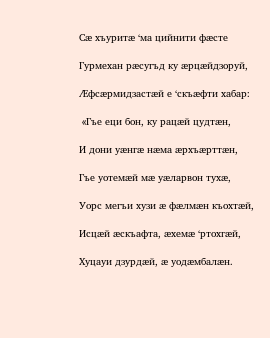Сӕ хъуритӕ ‘ма цийнити фӕсте

Гурмехан рӕсугъд ку ӕрцӕйдзоруй,

Ӕфсӕрмидзастӕй е ‘скъӕфти хабар:

 «Гъе еци бон, ку рацӕй цудтӕн,

И дони уӕнгӕ нӕма ӕрхъӕрттӕн,

Гъе уотемӕй мӕ уӕларвон тухӕ,

Уорс мегъи хузи ӕ фӕлмӕн къохтӕй,

Исцӕй ӕскъафта, ӕхемӕ ‘ртохгӕй,

Хуцауи дзурдӕй, ӕ уодӕмбалӕн.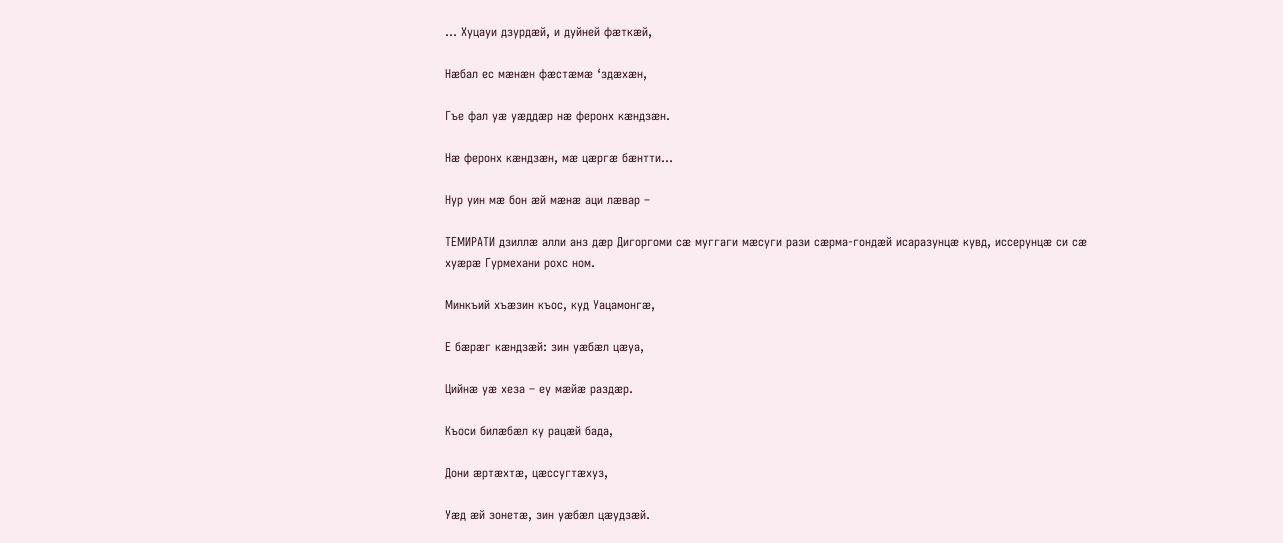… Хуцауи дзурдӕй, и дуйней фӕткӕй,

Нӕбал ес мӕнӕн фӕстӕмӕ ‘здӕхӕн,

Гъе фал уӕ уӕддӕр нӕ феронх кӕндзӕн.

Нӕ феронх кӕндзӕн, мӕ цӕргӕ бӕнтти…

Нур уин мӕ бон ӕй мӕнӕ аци лӕвар –

ТЕМИРАТИ дзиллæ алли анз дæр Дигоргоми сæ муггаги мæсуги рази сæрма-гондæй исаразунцæ кувд, иссерунцæ си сæ хуæрæ Гурмехани рохс ном.

Минкъий хъӕзин къос, куд Уацамонгӕ,

Е бӕрӕг кӕндзӕй: зин уӕбӕл цӕуа,

Цийнӕ уӕ хеза – еу мӕйӕ раздӕр.

Къоси билӕбӕл ку рацӕй бада,

Дони ӕртӕхтӕ, цӕссугтӕхуз,

Уӕд ӕй зонетӕ, зин уӕбӕл цӕудзӕй.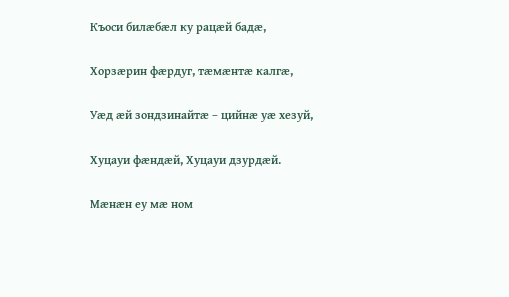Къоси билӕбӕл ку рацӕй бадӕ,

Хорзӕрин фӕрдуг, тӕмӕнтӕ калгӕ,

Уӕд ӕй зондзинайтӕ – цийнӕ уӕ хезуй,

Хуцауи фӕндӕй, Хуцауи дзурдӕй.

Мӕнӕн еу мӕ ном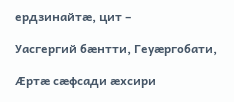ердзинайтӕ, цит –

Уасгергий бӕнтти, Геуӕргобати,

Ӕртӕ сӕфсади ӕхсири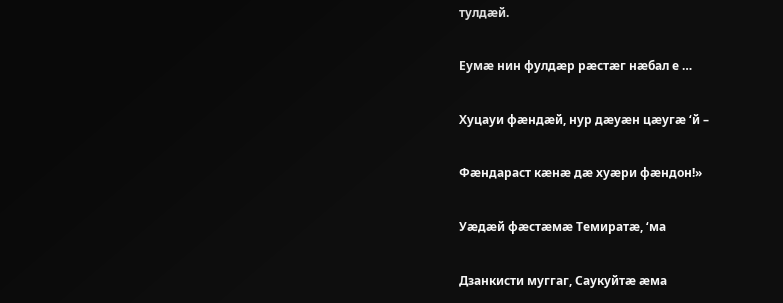тулдӕй.

Еумӕ нин фулдӕр рӕстӕг нӕбал е …

Хуцауи фӕндӕй, нур дӕуӕн цӕугӕ ‘й –

Фӕндараст кӕнӕ дӕ хуӕри фӕндон!»

Уӕдӕй фӕстӕмӕ Темиратӕ, ‘ма

Дзанкисти муггаг, Саукуйтӕ ӕма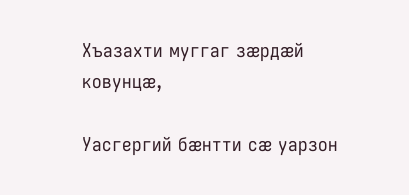Хъазахти муггаг зӕрдӕй ковунцӕ,

Уасгергий бӕнтти сӕ уарзон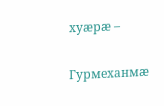хуӕрӕ –

Гурмеханмӕ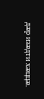дӕр изӕдти хӕццӕ.